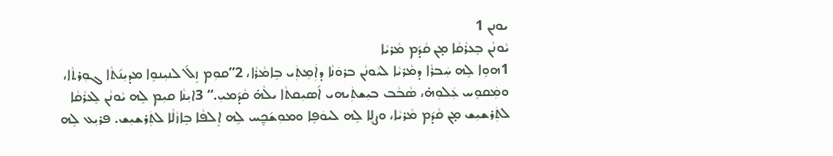ܝܘܢܢ 1
ܝܵܘܢܵܢ ܒܸܥܪܵܩܵܐ ܡ̣ܢ ܩܵܕ݇ܡ ܡܵܪܝܵܐ
1ܗܘܹܐ ܠܹܗ ܚܲܒܪܵܐ ܕܡܵܪܝܵܐ ܠܝܵܘܢܵܢ ܒܪܘܿܢܵܐ ܕܐܲܡܸܬܲܝ ܒܹܐܡܵܪܵܐ، 2”ܩܘܼܡ ܙܹܠ݇ ܠܢܝܼܢܘܹܐ ܡܕܝܼܢ݇ܬܵܐ ܓܘܼܪܬܵܐ، ܘܡܲܩܘܸܚ ܥܲܠܘܼܗ̇، ܣܵܒܵܒ ܒܝܼܫܬܲܝܗܝ ܐ݇ܣܝܼܩܬܵܐ ܝܠܵܗ̇ ܩܵܕ݇ܡܝܼ.“ 3ܐܝܼܢܵܐ ܩܝܼܡ ܠܹܗ ܝܵܘܢܵܢ ܠܸܥܪܵܩܵܐ ܠܬܲܪܫܝܼܫ ܡ̣ܢ ܩܵܕ݇ܡ ܡܵܪܝܵܐ، ܘܨܠܹܐ ܠܹܗ ܠܝܘܿܦܹܐ ܘܡܘܼܫ݇ܟ̰ܸܚ ܠܹܗ ܐܸܠܦܵܐ ܒܹܐܙܵܠܵܐ ܠܬܲܪܫܝܼܫ. ܦܪܝܼܥ ܠܹܗ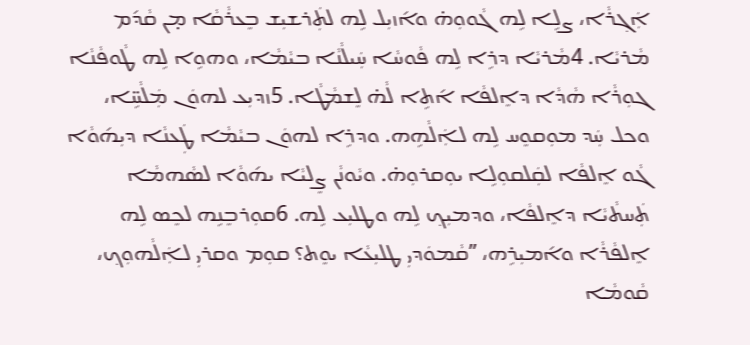ܐܲܓ݂ܪܵܐ، ܨܠܹܐ ܠܹܗ ܓܵܘܘܼܗ̇ ܘܐ݇ܙܝܼܠ ܠܹܗ ܠܬܲܪܫܝܼܫ ܒܸܥܪܵܩܵܐ ܡ̣ܢ ܩܵܕ݇ܡ ܡܵܪܝܵܐ. 4ܡܵܪܝܵܐ ܕܪܹܐ ܠܹܗ ܦܵܘܚܵܐ ܚܲܝܠܵܢܵܐ ܒܝܵܡܵܐ، ܘܗܘܹܐ ܠܹܗ ܛܵܘܦܵܢܵܐ ܓܘܼܪܵܐ ܗܵܕܵܐ ܕܐܸܠܦܵܐ ܐ݇ܬܹܐ ܠܵܗ̇ ܠܸܫܡܵܛܵܐ. 5ܙܕܝܼܥ ܠܗܘܿܢ ܡܲܠܵܚܹ̈ܐ، ܘܟܠ ܚܲܕ ܡܘܼܩܘܸܚ ܠܹܗ ܠܐܲܠܵܗܹܗ. ܘܕܪܹܐ ܠܗܘܿܢ ܒܝܵܡܵܐ ܛܲܥܢܵܐ ܕܝܼܗ݇ܘܵܐ ܓܵܘ ܐܸܠܦܵܐ ܠܩܲܠܩܘܼܠܹܐ ܝܘܼܩܪܘܼܗ̇. ܘܝܵܘܢܵܢ ܨܸܠܝܵܐ ܝܗ݇ܘܵܐ ܠܣܵܗܡܵܐ ܬܲܚܬܵܝܵܐ ܕܐܸܠܦܵܐ، ܘܕܡܝܼܟ݂ ܠܹܗ ܘܛܠܝܼܥ ܠܹܗ. 6ܩܘܼܪܒܸܢܹܗ ܠܟܸܣ ܠܹܗ ܐܸܠܦܵܪܵܐ ܘܐ݇ܡܝܼܪܹܗ، ”ܩܵܡܘܿܕܝܼ ܛܠܝܼܥܵܐ ܝܘܸܬ؟ ܩܘܼܡ ܘܩܪܝܼ ܠܐܲܠܵܗܘܼܟ݂، ܩܵܘܡܵܐ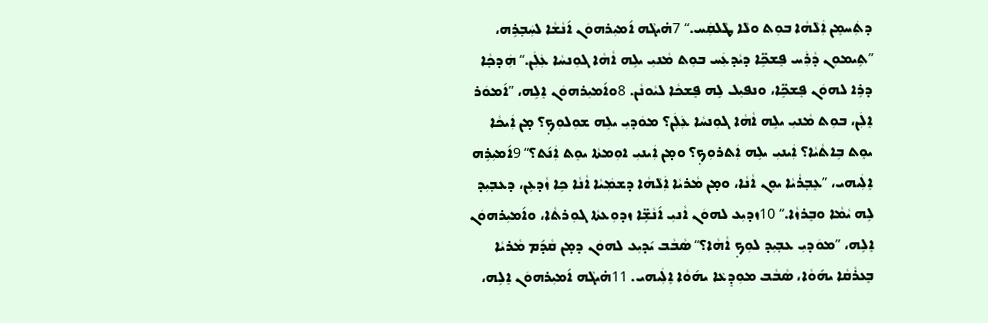ܕܬܲܚܡܸܢ ܐܲܠܵܗܵܐ ܒܘܼܬ ܘܠܵܐ ܛܵܠܩܲܚ.“ 7ܗ̇ܝܓܵܗ ܐ݇ܡܝܼܪܗܘܿܢ ܐ݇ܢܵܫܵܐ ܠܚܲܒ݂ܪܹܗ، ”ܬܹܝܡܘܼܢ ܕܵܪܲܚ ܦܸܫܟܹ̈ܐ ܕܝܵܕܥܲܚ ܒܘܼܬ ܡܵܢܝܼ ܝܠܹܗ ܐܵܗܵܐ ܓܘܼܢܚܵܐ ܥܲܠܲܢ.“ ܗܲܕܟ݂ܵܐ ܕܪܹܐ ܠܗܘܿܢ ܦܸܫܟܹ̈ܐ، ܘܢܦܝܼܠ ܠܹܗ ܦܸܫܟܵܐ ܠܝܵܘܢܵܢ. 8ܘܐ݇ܡܝܼܪܗܘܿܢ ܐܸܠܹܗ، ”ܐ݇ܡܘܿܪ ܐܸܠܲܢ، ܒܘܼܬ ܡܵܢܝܼ ܝܠܹܗ ܐܵܗܵܐ ܓܘܼܢܚܵܐ ܥܲܠܲܢ؟ ܡܘܿܕܝܼ ܝܠܹܗ ܫܘܼܠܘܼܟ݂؟ ܡ̣ܢ ܐܲܝܟܵܐ ܝܘܸܬ ܒܹܐܬܵܝܵܐ؟ ܐܲܝܢܝܼ ܝܠܹܗ ܐܲܬܪܘܼܟ݂؟ ܘܡ̣ܢ ܐܲܝܢܝܼ ܐܘܼܡܬܵܐ ܝܘܸܬ ܐܲܢ݇ܬ؟“ 9ܐ݇ܡܝܼܪܹܗ ܐܸܠܲܝܗܝ، ”ܥܸܒ݂ܪܵܝܵܐ ܝܘܸܢ ܐܵܢܵܐ، ܘܡ̣ܢ ܡܵܪܝܵܐ ܐܲܠܵܗܵܐ ܕܫܡܲܝܵܐ ܐܵܢܵܐ ܟܹܐ ܙܵܕܥܹܢ، ܕܥܒ݂ܝܼܕ ܠܹܗ ܝܵܡܵܐ ܘܒܸܪܙܵܐ.“ 10ܙܕܝܼܥ ܠܗܘܿܢ ܐܵܢܝܼ ܐ݇ܢܵܫܹ̈ܐ ܙܕܘܼܥܬܵܐ ܓܘܼܪܬܵܐ، ܘܐ݇ܡܝܼܪܗܘܿܢ ܐܸܠܹܗ، ”ܡܘܿܕܝܼ ܥܒ݂ܝܼܕ ܠܘܼܟ݂ ܐܵܗܵܐ؟“ ܣܵܒܵܒ ܝ݇ܕܝܼܥ ܠܗܘܿܢ ܕܡ̣ܢ ܩܵܕ݇ܡ ܡܵܪܝܵܐ ܒܸܥܪܵܩܵܐ ܝܗ݇ܘܵܐ، ܣܵܒܵܒ ܡܘܼܕܸܥܵܐ ܝܗ݇ܘܵܐ ܐܸܠܲܝܗܝ. 11ܗ̇ܝܓܵܗ ܐ݇ܡܝܼܪܗܘܿܢ ܐܸܠܹܗ،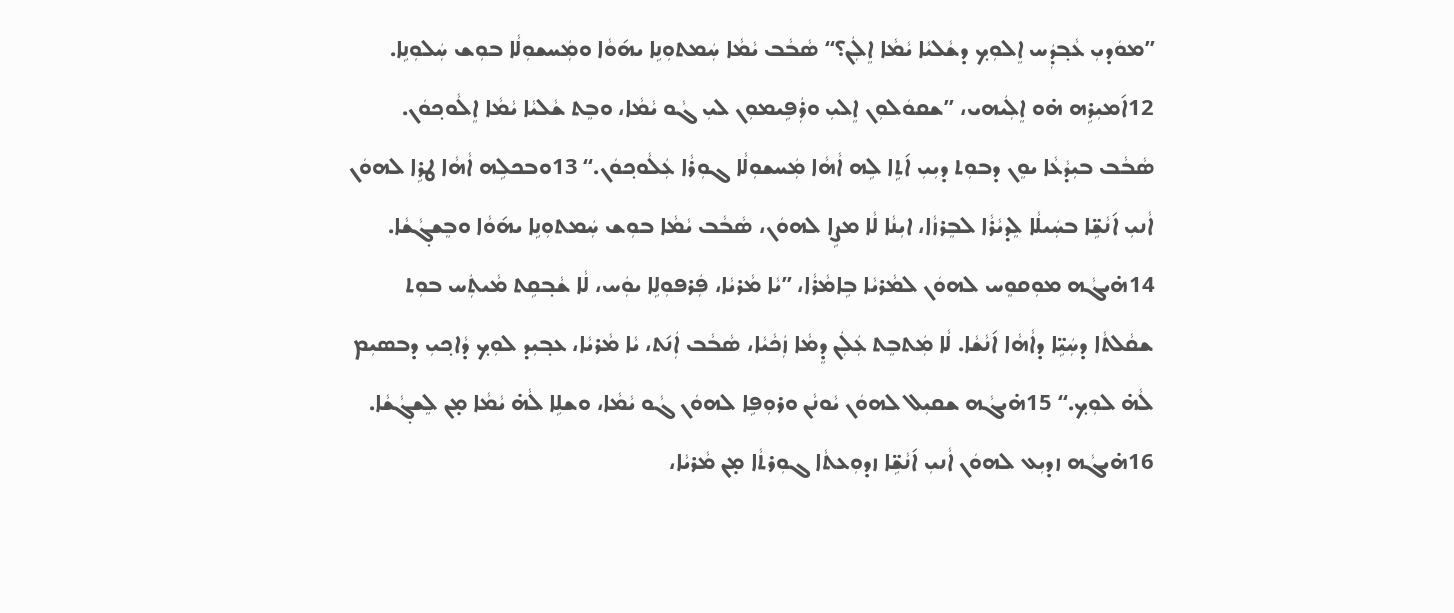”ܡܘܿܕܝܼ ܥܵܒ݂ܕܲܚ ܐܸܠܘܼܟ݂ ܕܫܵܠܝܵܐ ܝܵܡܵܐ ܐܸܠܲܢ؟“ ܣܵܒܵܒ ܝܵܡܵܐ ܚܲܡܬܘܼܢܹܐ ܝܗ݇ܘܵܐ ܘܡܲܚܫܘܼܠܵܐ ܒܘܼܫ ܚܲܠܘܼܢܹܐ. 12ܐ݇ܡܝܼܪܹܗ ܗ̇ܘ ܐܸܠܲܝܗܝ، ”ܫܩܘܿܠܘܼܢ ܐܸܠܝܼ ܘܪܲܦܹܝܡܘܼܢ ܠܝܼ ܓܵܘ ܝܵܡܵܐ، ܘܒܸܬ ܫܵܠܝܵܐ ܝܵܡܵܐ ܐܸܠܵܘܟ݂ܘܿܢ. ܣܵܒܵܒ ܒܝܼܕܵܥܵܐ ܝܘܸܢ ܕܒܘܼܬ ܕܝܼܝܼ ܐ݇ܬܹܐ ܠܹܗ ܐܵܗܵܐ ܡܲܚܫܘܼܠܵܐ ܓܘܼܪܵܐ ܥܲܠܵܘܟ݂ܘܿܢ.“ 13ܘܒܟܠܹܗ ܐܵܗܵܐ ܛܪܹܐ ܠܗܘܿܢ ܐܵܢܝܼ ܐ݇ܢܵܫܹ̈ܐ ܒܚܲܝܠܵܐ ܠܸܕܝܵܪܵܐ ܠܒܸܪܙܵܐ، ܐܝܼܢܵܐ ܠܵܐ ܡܨܹܐ ܠܗܘܿܢ، ܣܵܒܵܒ ܝܵܡܵܐ ܒܘܼܫ ܚܲܡܬܘܼܢܹܐ ܝܗ݇ܘܵܐ ܘܒܸܫܓ݂ܵܫܵܐ. 14ܗ̇ܝܓܵܗ ܡܘܼܩܘܸܚ ܠܗܘܿܢ ܠܡܵܪܝܵܐ ܒܹܐܡܵܪܵܐ، ”ܝܵܐ ܡܵܪܝܵܐ، ܦܲܪܦܘܼܠܹܐ ܝܘܲܚ، ܠܵܐ ܫܵܒ݂ܩܹܬ ܡܵܝܬܲܚ ܒܘܼܬ ܫܩܵܠܬܵܐ ܕܚܲܝܹ̈ܐ ܕܐܵܗܵܐ ܐ݇ܢܵܫܵܐ. ܠܵܐ ܡܲܬܒܸܬ ܥܲܠܲܢ ܕܸܡܵܐ ܙܲܟܵܝܵܐ، ܣܵܒܵܒ ܐܲܢ݇ܬ، ܝܵܐ ܡܵܪܝܵܐ، ܥܒ݂ܝܼܕ ܠܘܼܟ݂ ܕܵܐܟ݂ܝܼ ܕܒܣܝܼܡ ܠܵܗ̇ ܠܘܼܟ݂.“ 15ܗ̇ܝܓܵܗ ܫܩܝܼܠ ܠܗܘܿܢ ܝܵܘܢܵܢ ܘܪܘܼܦܹܐ ܠܗܘܿܢ ܓܵܘ ܝܵܡܵܐ، ܘܫܠܹܐ ܠܵܗ̇ ܝܵܡܵܐ ܡ̣ܢ ܠܸܫܓ݂ܵܫܵܐ. 16ܗ̇ܝܓܵܗ ܙܕܝܼܥ ܠܗܘܿܢ ܐܵܢܝܼ ܐ݇ܢܵܫܹ̈ܐ ܙܕܘܼܥܬܵܐ ܓܘܼܪܬܵܐ ܡ̣ܢ ܡܵܪܝܵܐ،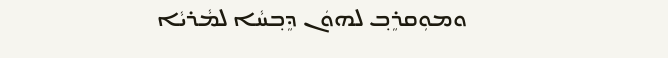ܘܡܘܼܩܪܸܒ݂ ܠܗܘܿܢ ܕܸܒ݂ܚܵܐ ܠܡܵܪܝܵܐ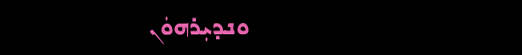ܘܢܕܝܼܪܗܘܿܢ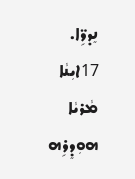ܢܸܕܪܹ̈ܐ. 17ܐܝܼܢܵܐ ܡܵܪܝܵܐ ܗܘܼܕܸܪܹܗ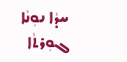ܚܕܵܐ ܢܘܼܢܵܐ ܓܘܼܪܬܵܐ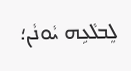ܠܸܒܠܵܥܹܗ ܝܵܘܢܵܢ؛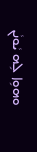ܘܗܘܹܐ ܠܹܗ ܝܵܘܢܵܢ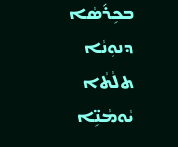ܒܟܹܪ݇ܣܵܐ ܕܢܘܼܢܵܐ ܬܠܵܬܵܐ ܝܵܘܡܵܢܹ̈ܐ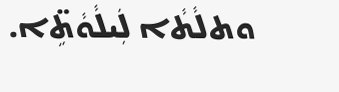ܘܬܠܵܬܵܐ ܠܲܝܠܵܘܵܬܹ̈ܐ.